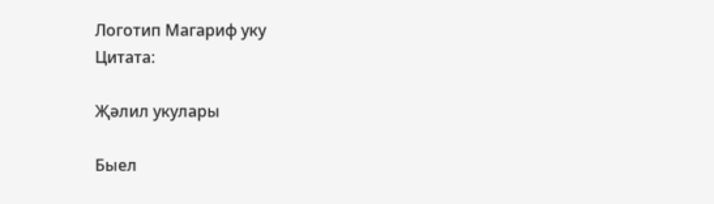Логотип Магариф уку
Цитата:

Җәлил укулары

Быел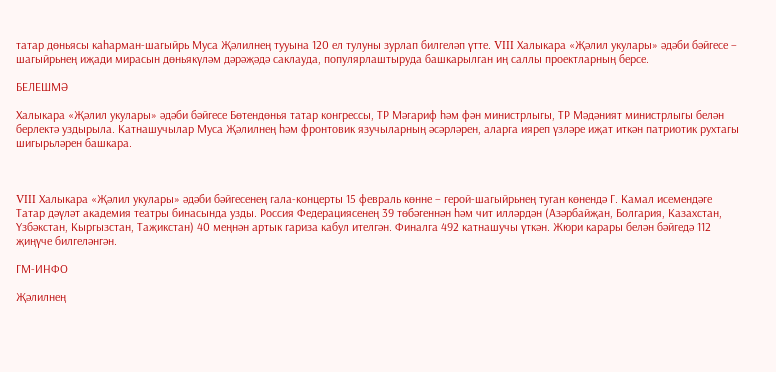татар дөньясы каһарман-шагыйрь Муса Җәлилнең тууына 120 ел тулуны зурлап билгеләп үтте. VIII Халыкара «Җәлил укулары» әдәби бәйгесе – шагыйрьнең иҗади мирасын дөньякүләм дәрәҗәдә саклауда, популярлаштыруда башкарылган иң саллы проектларның берсе.

БЕЛЕШМӘ

Халыкара «Җәлил укулары» әдәби бәйгесе Бөтендөнья татар конгрессы, ТР Мәгариф һәм фән министрлыгы, ТР Мәдәният министрлыгы белән берлектә уздырыла. Катнашучылар Муса Җәлилнең һәм фронтовик язучыларның әсәрләрен, аларга ияреп үзләре иҗат иткән патриотик рухтагы шигырьләрен башкара.



VIII Халыкара «Җәлил укулары» әдәби бәйгесенең гала-концерты 15 февраль көнне – герой-шагыйрьнең туган көнендә Г. Камал исемендәге Татар дәүләт академия театры бинасында узды. Россия Федерациясенең 39 төбәгеннән һәм чит илләрдән (Азәрбайҗан, Болгария, Казахстан, Үзбәкстан, Кыргызстан, Таҗикстан) 40 меңнән артык гариза кабул ителгән. Финалга 492 катнашучы үткән. Жюри карары белән бәйгедә 112 җиңүче билгеләнгән.

ГМ-ИНФО

Җәлилнең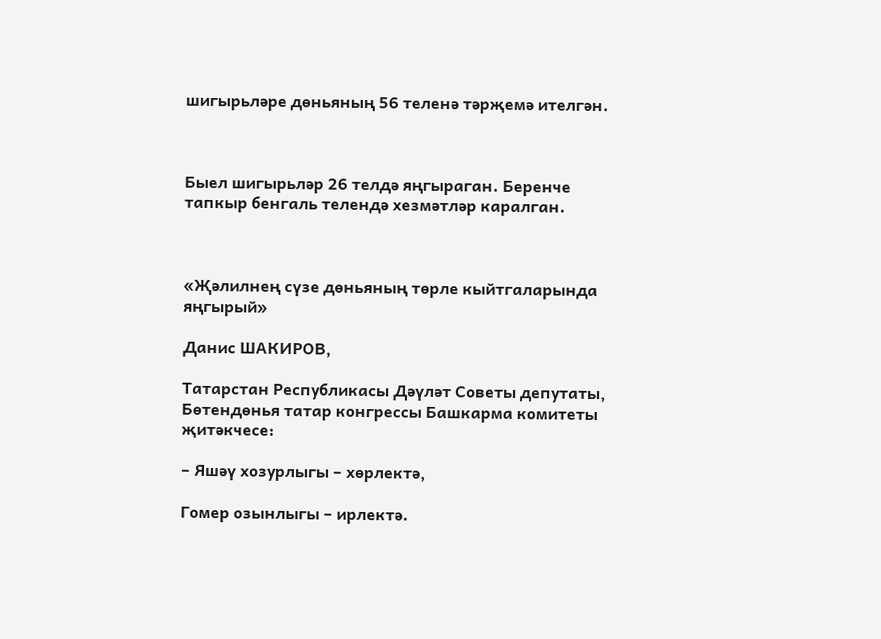шигырьләре дөньяның 56 теленә тәрҗемә ителгән.



Быел шигырьләр 26 телдә яңгыраган. Беренче тапкыр бенгаль телендә хезмәтләр каралган.



«Җәлилнең сүзе дөньяның төрле кыйтгаларында яңгырый»

Данис ШАКИРОВ,

Татарстан Республикасы Дәүләт Советы депутаты, Бөтендөнья татар конгрессы Башкарма комитеты җитәкчесе:

– Яшәү хозурлыгы – хөрлектә,

Гомер озынлыгы – ирлектә.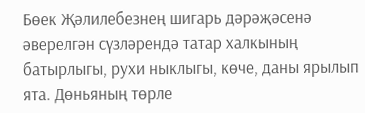Бөек Җәлилебезнең шигарь дәрәҗәсенә әверелгән сүзләрендә татар халкының батырлыгы, рухи ныклыгы, көче, даны ярылып ята. Дөньяның төрле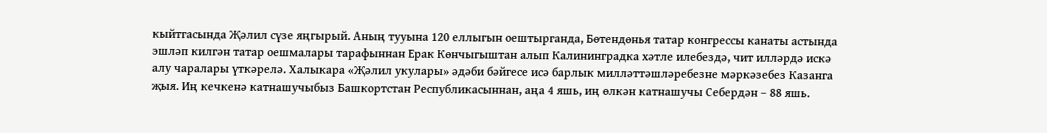кыйтгасында Җәлил сүзе яңгырый. Аның тууына 120 еллыгын оештырганда, Бөтендөнья татар конгрессы канаты астында эшләп килгән татар оешмалары тарафыннан Ерак Көнчыгыштан алып Калининградка хәтле илебездә, чит илләрдә искә алу чаралары үткәрелә. Халыкара «Җәлил укулары» әдәби бәйгесе исә барлык милләттәшләребезне мәркәзебез Казанга җыя. Иң кечкенә катнашучыбыз Башкортстан Республикасыннан, аңа 4 яшь, иң өлкән катнашучы Себердән – 88 яшь.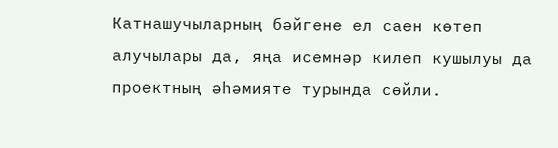Катнашучыларның бәйгене ел саен көтеп алучылары да, яңа исемнәр килеп кушылуы да проектның әһәмияте турында сөйли.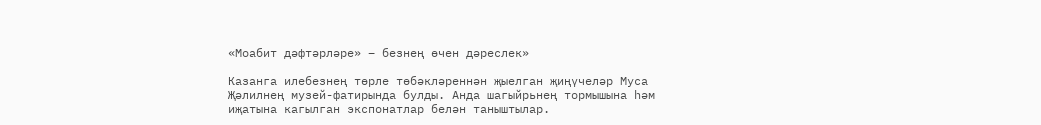«Моабит дәфтәрләре» – безнең өчен дәреслек»

Казанга илебезнең төрле төбәкләреннән җыелган җиңүчеләр Муса Җәлилнең музей-фатирында булды. Анда шагыйрьнең тормышына һәм иҗатына кагылган экспонатлар белән таныштылар.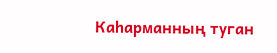Каһарманның туган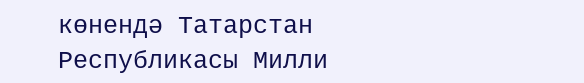көнендә Татарстан Республикасы Милли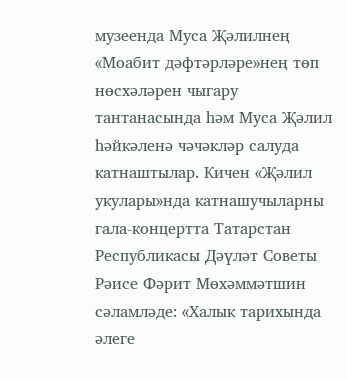музеенда Муса Җәлилнең «Моабит дәфтәрләре»нең төп нөсхәләрен чыгару тантанасында һәм Муса Җәлил һәйкәленә чәчәкләр салуда катнаштылар. Кичен «Җәлил укулары»нда катнашучыларны гала-концертта Татарстан Республикасы Дәүләт Советы Рәисе Фәрит Мөхәммәтшин сәламләде: «Халык тарихында әлеге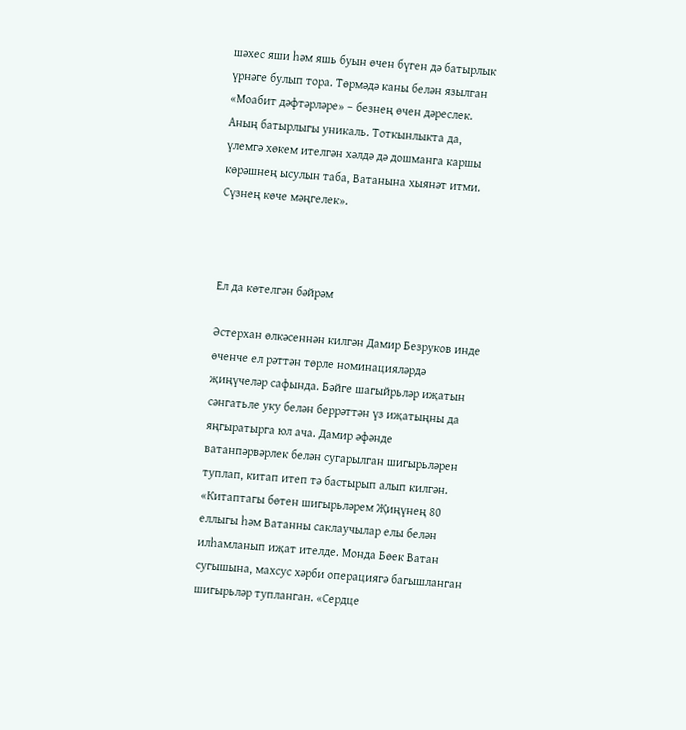шәхес яши һәм яшь буын өчен бүген дә батырлык үрнәге булып тора. Төрмәдә каны белән язылган «Моабит дәфтәрләре» – безнең өчен дәреслек. Аның батырлыгы уникаль. Тоткынлыкта да, үлемгә хөкем ителгән хәлдә дә дошманга каршы көрәшнең ысулын таба, Ватанына хыянәт итми. Сүзнең көче мәңгелек».



Ел да көтелгән бәйрәм

Әстерхан өлкәсеннән килгән Дамир Безруков инде өченче ел рәттән төрле номинацияләрдә җиңүчеләр сафында. Бәйге шагыйрьләр иҗатын сәнгатьле уку белән беррәттән үз иҗатыңны да яңгыратырга юл ача. Дамир әфәнде ватанпәрвәрлек белән сугарылган шигырьләрен туплап, китап итеп тә бастырып алып килгән. «Китаптагы бөтен шигырьләрем Җиңүнең 80 еллыгы һәм Ватанны саклаучылар елы белән илһамланып иҗат ителде. Монда Бөек Ватан сугышына, махсус хәрби операциягә багышланган шигырьләр тупланган. «Сердце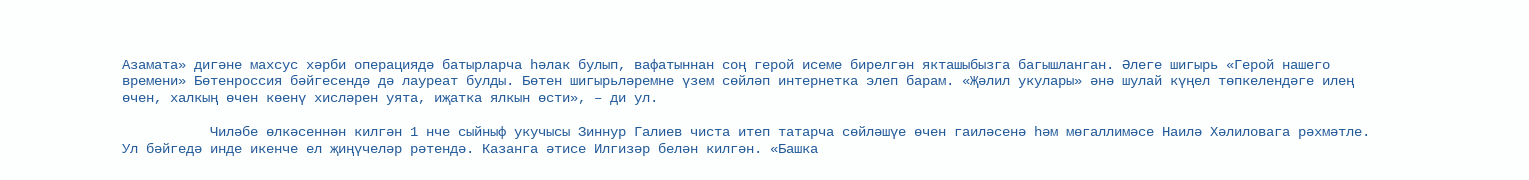Азамата» дигәне махсус хәрби операциядә батырларча һәлак булып, вафатыннан соң герой исеме бирелгән якташыбызга багышланган. Әлеге шигырь «Герой нашего времени» Бөтенроссия бәйгесендә дә лауреат булды. Бөтен шигырьләремне үзем сөйләп интернетка элеп барам. «Җәлил укулары» әнә шулай күңел төпкелендәге илең өчен, халкың өчен көенү хисләрен уята, иҗатка ялкын өсти», – ди ул.

           Чиләбе өлкәсеннән килгән 1 нче сыйныф укучысы Зиннур Галиев чиста итеп татарча сөйләшүе өчен гаиләсенә һәм мөгаллимәсе Наилә Хәлиловага рәхмәтле. Ул бәйгедә инде икенче ел җиңүчеләр рәтендә. Казанга әтисе Илгизәр белән килгән. «Башка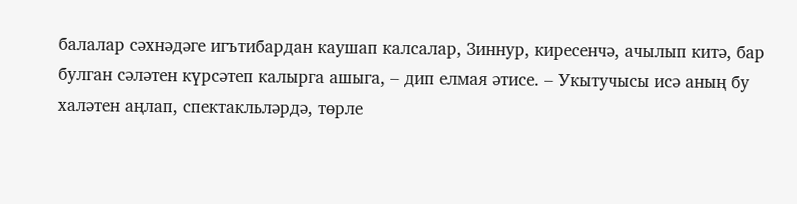балалар сәхнәдәге игътибардан каушап калсалар, Зиннур, киресенчә, ачылып китә, бар булган сәләтен күрсәтеп калырга ашыга, – дип елмая әтисе. – Укытучысы исә аның бу халәтен аңлап, спектакльләрдә, төрле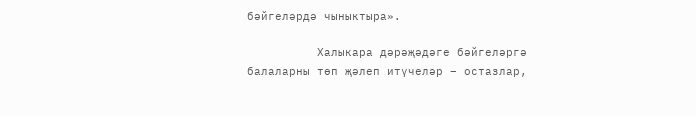бәйгеләрдә чыныктыра».

          Халыкара дәрәҗәдәге бәйгеләргә балаларны төп җәлеп итүчеләр – остазлар,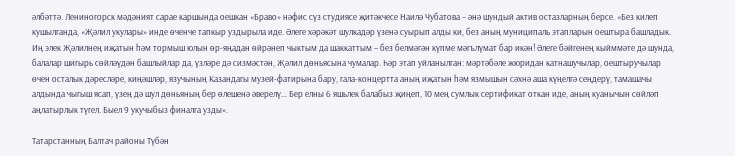әлбәттә. Лениногорск мәдәният сарае каршында оешкан «Браво» нәфис сүз студиясе җитәкчесе Наилә Чубатова – әнә шундый актив остазларның берсе. «Без килеп кушылганда, «Җәлил укулары» инде өченче тапкыр уздырыла иде. Әлеге хәрәкәт шулкадәр үзенә суырып алды ки, без аның муниципаль этапларын оештыра башладык. Иң элек Җәлилнең иҗатын һәм тормыш юлын өр-яңадан өйрәнеп чыктым да шаккаттым – без белмәгән күпме мәгълүмат бар икән! Әлеге бәйгенең кыйммәте дә шунда, балалар шигырь сөйләүдән башлыйлар да, үзләре дә сизмәстән, Җәлил дөньясына чумалар. Һәр этап уйланылган: мәртәбәле жюридан катнашучылар, оештыручылар өчен осталык дәресләре, киңәшләр, язучының Казандагы музей-фатирына бару, гала-концертта аның иҗатын һәм язмышын сәхнә аша күңелгә сеңдерү, тамашачы алдында чыгыш ясап, үзең дә шул дөньяның бер өлешенә әверелү... Бер елны 6 яшьлек балабыз җиңеп, 10 мең сумлык сертификат откан иде, аның куанычын сөйләп аңлатырлык түгел. Быел 9 укучыбыз финалга узды».

Татарстанның Балтач районы Түбән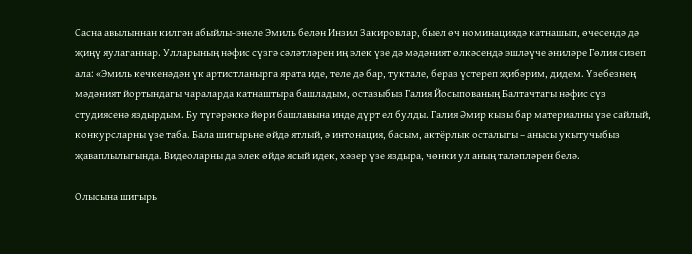Сасна авылыннан килгән абыйлы-энеле Эмиль белән Инзил Закировлар, быел өч номинациядә катнашып, өчесендә дә җиңү яулаганнар. Улларының нәфис сүзгә сәләтләрен иң элек үзе дә мәдәният өлкәсендә эшләүче әниләре Гөлия сизеп ала: «Эмиль кечкенәдән үк артистланырга ярата иде, теле дә бар, туктале, бераз үстереп җибәрим, дидем. Үзебезнең мәдәният йортындагы чараларда катнаштыра башладым, остазыбыз Галия Йосыпованың Балтачтагы нәфис сүз студиясенә яздырдым. Бу түгәрәккә йөри башлавына инде дүрт ел булды. Галия Әмир кызы бар материалны үзе сайлый, конкурсларны үзе таба. Бала шигырьне өйдә ятлый, ә интонация, басым, актёрлык осталыгы – анысы укытучыбыз җаваплылыгында. Видеоларны да элек өйдә ясый идек, хәзер үзе яздыра, чөнки ул аның таләпләрен белә.

Олысына шигырь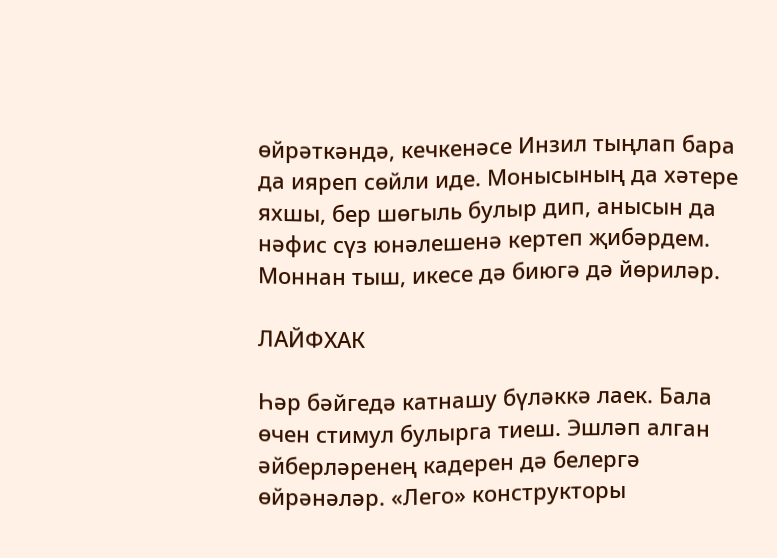өйрәткәндә, кечкенәсе Инзил тыңлап бара да ияреп сөйли иде. Монысының да хәтере яхшы, бер шөгыль булыр дип, анысын да нәфис сүз юнәлешенә кертеп җибәрдем. Моннан тыш, икесе дә биюгә дә йөриләр.

ЛАЙФХАК

Һәр бәйгедә катнашу бүләккә лаек. Бала өчен стимул булырга тиеш. Эшләп алган әйберләренең кадерен дә белергә өйрәнәләр. «Лего» конструкторы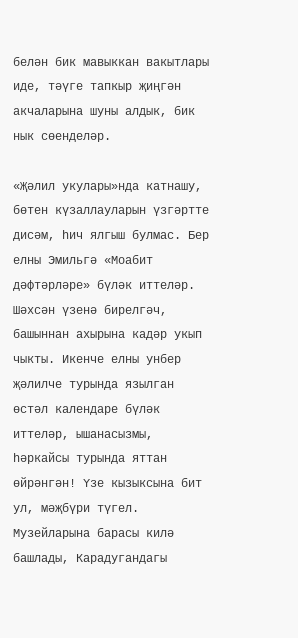белән бик мавыккан вакытлары иде, тәүге тапкыр җиңгән акчаларына шуны алдык, бик нык сөенделәр.

«Җәлил укулары»нда катнашу, бөтен күзаллауларын үзгәртте дисәм, һич ялгыш булмас. Бер елны Эмильгә «Моабит дәфтәрләре» бүләк иттеләр. Шәхсән үзенә бирелгәч, башыннан ахырына кадәр укып чыкты. Икенче елны унбер җәлилче турында язылган өстәл календаре бүләк иттеләр, ышанасызмы, һәркайсы турында яттан өйрәнгән! Үзе кызыксына бит ул, мәҗбүри түгел. Музейларына барасы килә башлады, Карадугандагы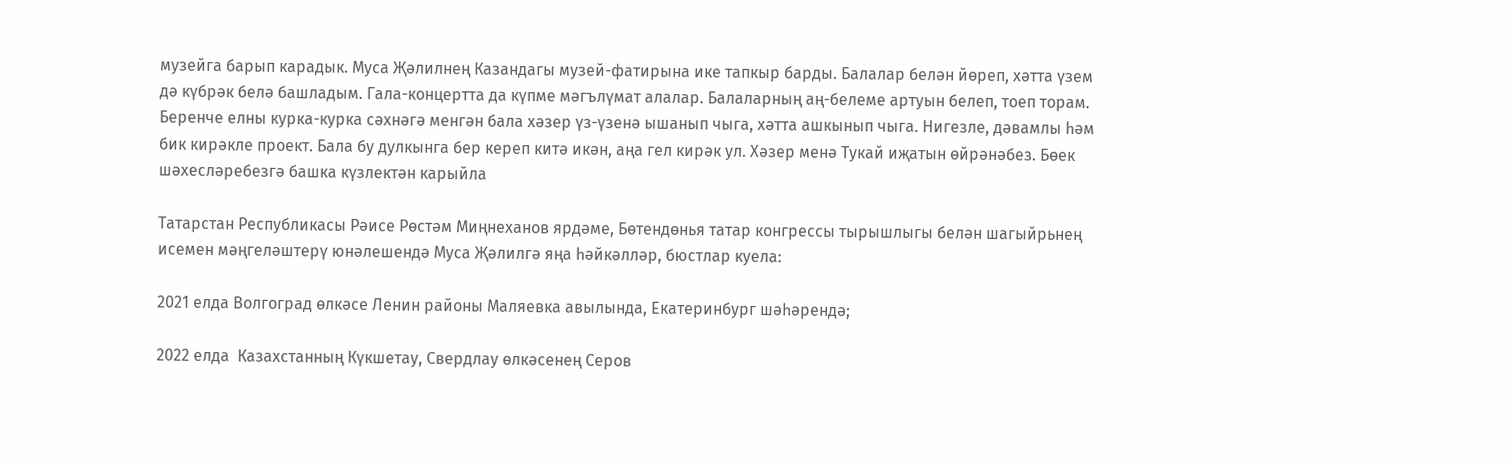музейга барып карадык. Муса Җәлилнең Казандагы музей-фатирына ике тапкыр барды. Балалар белән йөреп, хәтта үзем дә күбрәк белә башладым. Гала-концертта да күпме мәгълүмат алалар. Балаларның аң-белеме артуын белеп, тоеп торам. Беренче елны курка-курка сәхнәгә менгән бала хәзер үз-үзенә ышанып чыга, хәтта ашкынып чыга. Нигезле, дәвамлы һәм бик кирәкле проект. Бала бу дулкынга бер кереп китә икән, аңа гел кирәк ул. Хәзер менә Тукай иҗатын өйрәнәбез. Бөек шәхесләребезгә башка күзлектән карыйла

Татарстан Республикасы Рәисе Рөстәм Миңнеханов ярдәме, Бөтендөнья татар конгрессы тырышлыгы белән шагыйрьнең исемен мәңгеләштерү юнәлешендә Муса Җәлилгә яңа һәйкәлләр, бюстлар куела:

2021 елда Волгоград өлкәсе Ленин районы Маляевка авылында, Екатеринбург шәһәрендә;

2022 елда  Казахстанның Күкшетау, Свердлау өлкәсенең Серов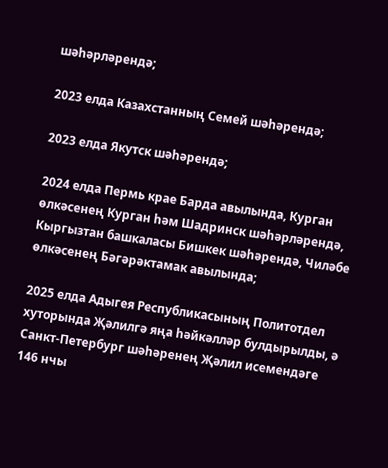шәһәрләрендә;

2023 елда Казахстанның Семей шәһәрендә;

2023 елда Якутск шәһәрендә;

2024 елда Пермь крае Барда авылында, Курган өлкәсенең Курган һәм Шадринск шәһәрләрендә, Кыргызтан башкаласы Бишкек шәһәрендә, Чиләбе өлкәсенең Бәгәрәктамак авылында;

2025 елда Адыгея Республикасының Политотдел хуторында Җәлилгә яңа һәйкәлләр булдырылды, ә Санкт-Петербург шәһәренең Җәлил исемендәге 146 нчы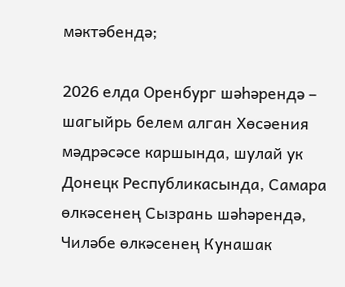мәктәбендә;

2026 елда Оренбург шәһәрендә – шагыйрь белем алган Хөсәения мәдрәсәсе каршында, шулай ук Донецк Республикасында, Самара өлкәсенең Сызрань шәһәрендә, Чиләбе өлкәсенең Кунашак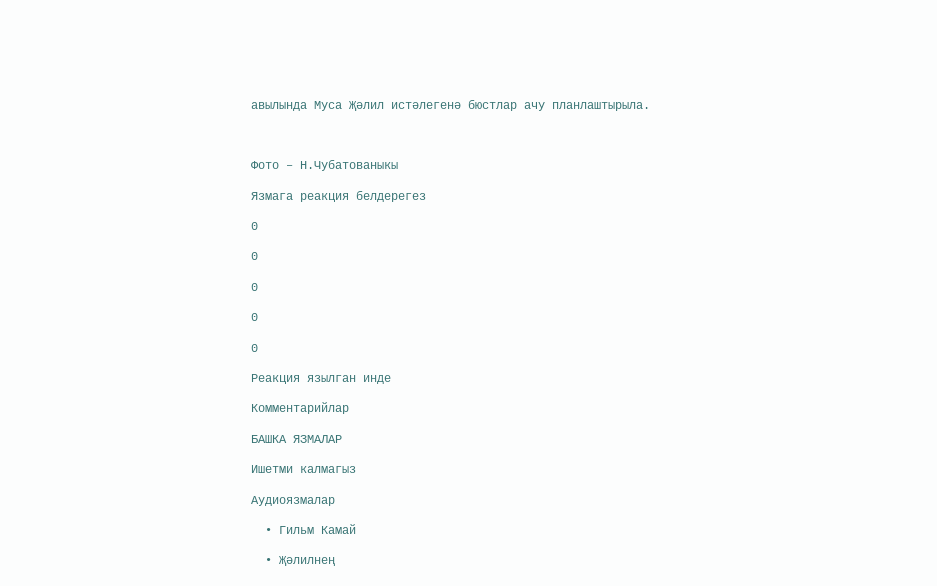авылында Муса Җәлил истәлегенә бюстлар ачу планлаштырыла.



Фото – Н.Чубатованыкы

Язмага реакция белдерегез

0

0

0

0

0

Реакция язылган инде

Комментарийлар

БАШКА ЯЗМАЛАР

Ишетми калмагыз

Аудиоязмалар

  • Гильм Камай

  • Җәлилнең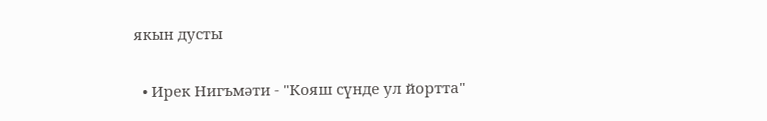якын дусты

  • Ирек Нигъмәти - "Кояш сүнде ул йортта"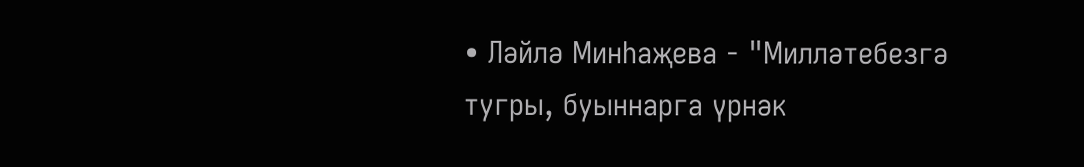• Ләйлә Минһаҗева - "Милләтебезгә тугры, буыннарга үрнәк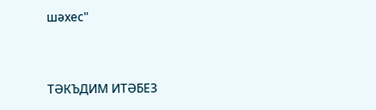шәхес"


ТӘКЪДИМ ИТӘБЕЗ